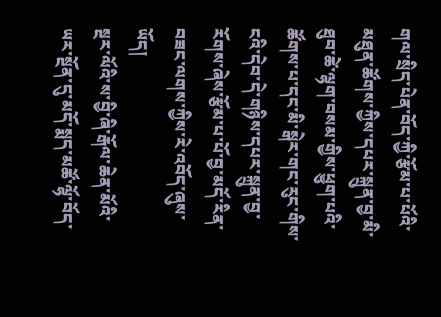གལ་སྲིད་པེན་བོད་ཀྱི་རྩོམ་པ་པོའི་མཐུན་ཚོགས་ཀྱིས་དཔར་སྐྲུན་བྱ་མི་ཐུབ་ཚེ་ལྷག་བསམ་གྱིས་ཕྱུག་པའི་ཚོགས་པ་དང་མི་སྒེར་གང་རུང་གིས་ངའི་དེབ་དེ་གཉིས་དཔར་སྐྲུན་བྱ་རོགས་ཞེས་རྩོམ་པ་པོ་བྱ་མདོ་རིན་བཟང་ལགས་ཀྱིས་རེ་འབོད་ཞུས་ཡོད།
སྔར་ལོའི་ས་བྱི་ཞི་རྒོལ་ཆེན་མོའི་ཡར་སྔོན་དུ་མདོ་སྨད་མཚོ་ལྷོ་བོད་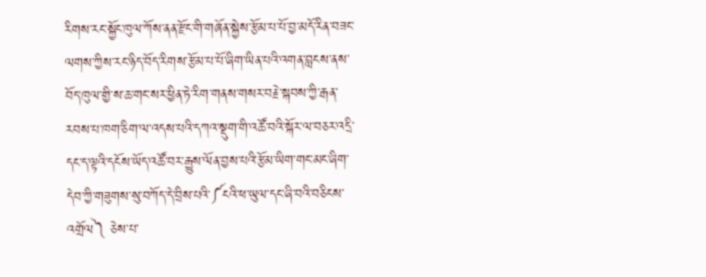རིགས་རང་སྐྱོང་ཁུལ་ཀོས་ནན་རྫོང་གི་གཞོན་སྐྱེས་རྩོམ་པ་པོ་བྱ་མདོ་རིན་བཟང་ལགས་ཀྱིས་རང་ཉིད་བོད་རིགས་རྩོམ་པ་པོ་ཞིག་ཡིན་པའི་འགན་བླངས་ནས་བོད་ཁུལ་གྱི་ས་ཆ་གང་སར་ཕྱིན་ཏེ་རིག་གནས་གསར་བརྗེ་སྐབས་ཀྱི་རྒན་རབས་པ་ཁག་ཅིག་ལ་འདས་པའི་དཀའ་སྡུག་གི་འཚོ་བའི་སྐོར་ལ་བཅར་འདྲི་དང་ད་ལྟའི་དངོས་ཡོད་འཚོ་བར་རྒྱུས་ལོན་བྱས་པའི་རྩོམ་ཡིག་གང་མང་ཞིག་དེབ་ཀྱི་གཟུགས་སུ་བཀོད་དེ་བྲིས་པའི་༼ངའི་ཕ་ཡུལ་དང་ཞི་བའི་བཅིངས་འགྲོལ༽ ཅེས་པ་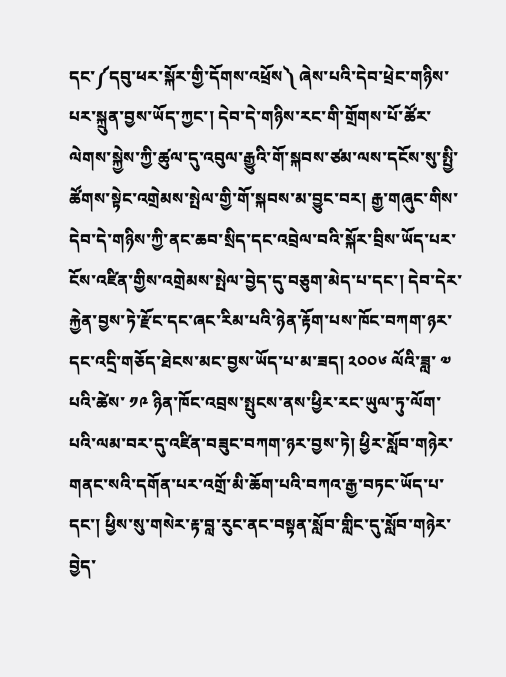དང་༼དབུ་ཕར་སྐོར་གྱི་དོགས་འཕྲོས༽ ཞེས་པའི་དེབ་ཕྲེང་གཉིས་པར་སྐྲུན་བྱས་ཡོད་ཀྱང་། དེབ་དེ་གཉིས་རང་གི་གྲོགས་པོ་ཚོར་ལེགས་སྐྱེས་ཀྱི་ཚུལ་དུ་འབུལ་རྒྱུའི་གོ་སྐབས་ཙམ་ལས་དངོས་སུ་སྤྱི་ཚོགས་སྟེང་འགྲེམས་སྤེལ་གྱི་གོ་སྐབས་མ་བྱུང་བར། རྒྱ་གཞུང་གིས་དེབ་དེ་གཉིས་ཀྱི་ནང་ཆབ་སྲིད་དང་འབྲེལ་བའི་སྐོར་བྲིས་ཡོད་པར་ངོས་འཛིན་གྱིས་འགྲེམས་སྤེལ་བྱེད་དུ་བཅུག་མེད་པ་དང་། དེབ་དེར་རྐྱེན་བྱས་ཏེ་རྫོང་དང་ཞང་རིམ་པའི་ཉེན་རྟོག་པས་ཁོང་བཀག་ཉར་དང་འདྲི་གཅོད་ཐེངས་མང་བྱས་ཡོད་པ་མ་ཟད། ༢༠༠༦ ལོའི་ཟླ་ ༧ པའི་ཚེས་ ༡༩ ཉིན་ཁོང་འབྲས་སྤུངས་ནས་ཕྱིར་རང་ཡུལ་ཏུ་ལོག་པའི་ལམ་བར་དུ་འཛིན་བཟུང་བཀག་ཉར་བྱས་ཏེ། ཕྱིར་སློབ་གཉེར་གནང་སའི་དགོན་པར་འགྲོ་མི་ཆོག་པའི་བཀའ་རྒྱ་བཏང་ཡོད་པ་དང་། ཕྱིས་སུ་གསེར་རྟ་བླ་རུང་ནང་བསྟན་སློབ་གླིང་དུ་སློབ་གཉེར་བྱེད་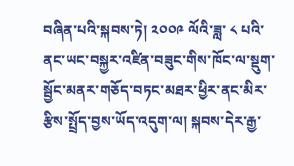བཞིན་པའི་སྐབས་ཏེ། ༢༠༠༩ ལོའི་ཟླ་ ༨ པའི་ནང་ཡང་བསྐྱར་འཛིན་བཟུང་གིས་ཁོང་ལ་སྡུག་སྦྱོང་མནར་གཅོད་བཏང་མཐར་ཕྱིར་ནང་མིར་རྩིས་སྤྲོད་བྱས་ཡོད་འདུག་ལ། སྐབས་དེར་རྒྱ་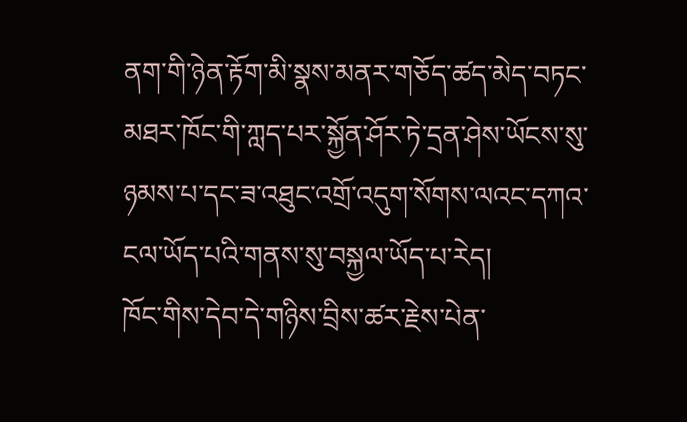ནག་གི་ཉེན་རྟོག་མི་སྣས་མནར་གཅོད་ཚད་མེད་བཏང་མཐར་ཁོང་གི་ཀླད་པར་སྐྱོན་ཤོར་ཏེ་དྲན་ཤེས་ཡོངས་སུ་ཉམས་པ་དང་ཟ་འཐུང་འགྲོ་འདུག་སོགས་ལའང་དཀའ་ངལ་ཡོད་པའི་གནས་སུ་བསྐྱལ་ཡོད་པ་རེད།
ཁོང་གིས་དེབ་དེ་གཉིས་བྲིས་ཚར་རྗེས་པེན་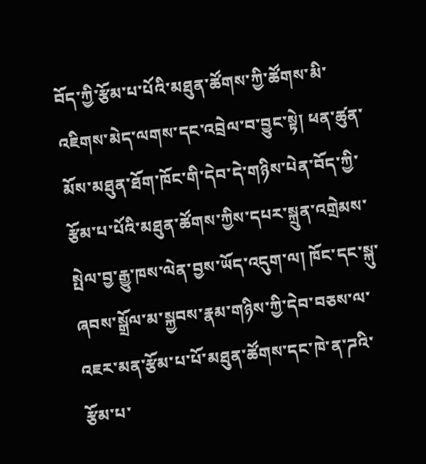བོད་ཀྱི་རྩོམ་པ་པོའི་མཐུན་ཚོགས་ཀྱི་ཚོགས་མི་འཇིགས་མེད་ལགས་དང་འབྲེལ་བ་བྱུང་སྟེ། ཕན་ཚུན་མོས་མཐུན་ཐོག་ཁོང་གི་དེབ་དེ་གཉིས་པེན་བོད་ཀྱི་རྩོམ་པ་པོའི་མཐུན་ཚོགས་ཀྱིས་དཔར་སྐྲུན་འགྲེམས་སྤེལ་བྱ་རྒྱུ་ཁས་ལེན་བྱས་ཡོད་འདུག་ལ། ཁོང་དང་སྐུ་ཞབས་སྒྲོལ་མ་སྐྱབས་རྣམ་གཉིས་ཀྱི་དེབ་བཅས་ལ་འཇར་མན་རྩོམ་པ་པོ་མཐུན་ཚོགས་དང་ཁེ་ན་ཌའི་རྩོམ་པ་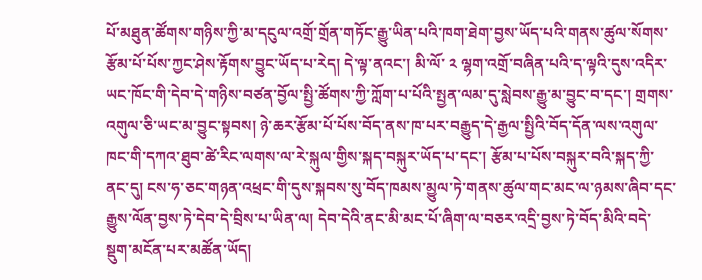པོ་མཐུན་ཚོགས་གཉིས་ཀྱི་མ་དངུལ་འགྲོ་གྲོན་གཏོང་རྒྱུ་ཡིན་པའི་ཁག་ཐེག་བྱས་ཡོད་པའི་གནས་ཚུལ་སོགས་རྩོམ་པོ་པོས་ཀྱང་ཤེས་རྟོགས་བྱུང་ཡོད་པ་རེད། དེ་ལྟ་ནའང་། མི་ལོ་ ༢ ལྷག་འགྲོ་བཞིན་པའི་ད་ལྟའི་དུས་འདིར་ཡང་ཁོང་གི་དེབ་དེ་གཉིས་བཙན་བྱོལ་སྤྱི་ཚོགས་ཀྱི་ཀློག་པ་པོའི་སྤྱན་ལམ་དུ་སླེབས་རྒྱུ་མ་བྱུང་བ་དང་། གྲགས་འགུལ་ཅི་ཡང་མ་བྱུང་སྟབས། ཉེ་ཆར་རྩོམ་པོ་པོས་བོད་ནས་ཁ་པར་བརྒྱུད་དེ་རྒྱལ་སྤྱིའི་བོད་དོན་ལས་འགུལ་ཁང་གི་དཀའ་ཐུབ་ཚེ་རིང་ལགས་ལ་རེ་སྐུལ་གྱིས་སྐད་བསྐུར་ཡོད་པ་དང་། རྩོམ་པ་པོས་བསྐུར་བའི་སྐད་ཀྱི་ནང་དུ། ངས་ཧ་ཅང་གཉན་འཕྲང་གི་དུས་སྐབས་སུ་བོད་ཁམས་མྱུལ་ཏེ་གནས་ཚུལ་གང་མང་ལ་ཉམས་ཞིབ་དང་རྒྱུས་ལོན་བྱས་ཏེ་དེབ་དེ་བྲིས་པ་ཡིན་ལ། དེབ་དེའི་ནང་མི་མང་པོ་ཞིག་ལ་བཅར་འདྲི་བྱས་ཏེ་བོད་མིའི་བདེ་སྡུག་མངོན་པར་མཚོན་ཡོད།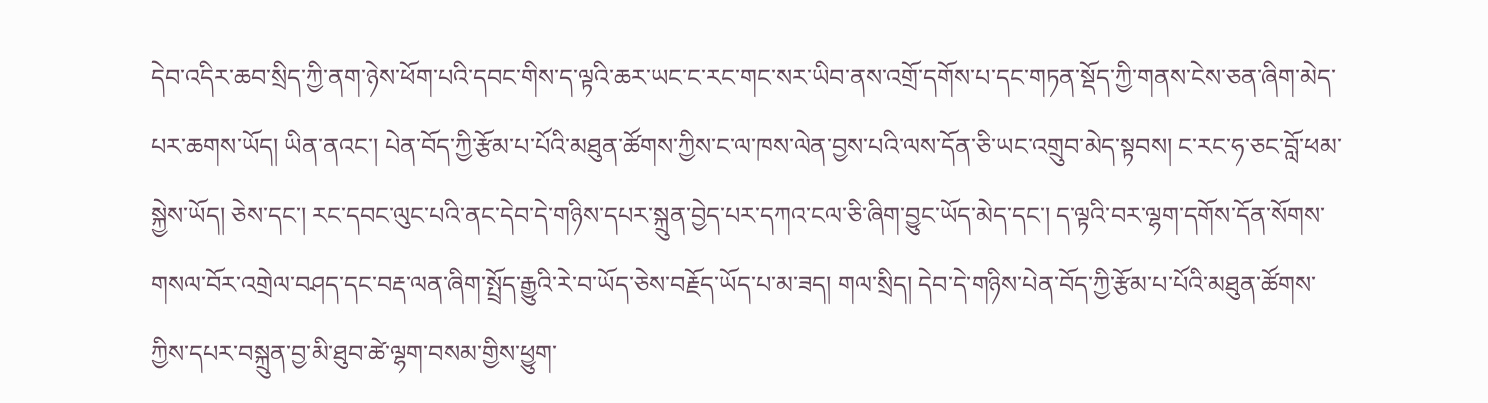དེབ་འདིར་ཆབ་སྲིད་ཀྱི་ནག་ཉེས་ཕོག་པའི་དབང་གིས་ད་ལྟའི་ཆར་ཡང་ང་རང་གང་སར་ཡིབ་ནས་འགྲོ་དགོས་པ་དང་གཏན་སྡོད་ཀྱི་གནས་ངེས་ཅན་ཞིག་མེད་པར་ཆགས་ཡོད། ཡིན་ནའང་། པེན་བོད་ཀྱི་རྩོམ་པ་པོའི་མཐུན་ཚོགས་ཀྱིས་ང་ལ་ཁས་ལེན་བྱས་པའི་ལས་དོན་ཅི་ཡང་འགྲུབ་མེད་སྟབས། ང་རང་ཧ་ཅང་བློ་ཕམ་སྐྱེས་ཡོད། ཅེས་དང་། རང་དབང་ལུང་པའི་ནང་དེབ་དེ་གཉིས་དཔར་སྐྲུན་བྱེད་པར་དཀའ་ངལ་ཅི་ཞིག་བྱུང་ཡོད་མེད་དང་། ད་ལྟའི་བར་ལྷག་དགོས་དོན་སོགས་གསལ་བོར་འགྲེལ་བཤད་དང་བརྡ་ལན་ཞིག་སྤྲོད་རྒྱུའི་རེ་བ་ཡོད་ཅེས་བརྗོད་ཡོད་པ་མ་ཟད། གལ་སྲིད། དེབ་དེ་གཉིས་པེན་བོད་ཀྱི་རྩོམ་པ་པོའི་མཐུན་ཚོགས་ཀྱིས་དཔར་བསྐྲུན་བྱ་མི་ཐུབ་ཚེ་ལྷག་བསམ་གྱིས་ཕྱུག་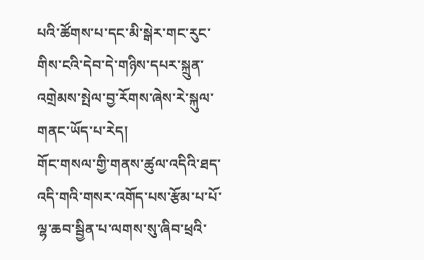པའི་ཚོགས་པ་དང་མི་སྒེར་གང་རུང་གིས་ངའི་དེབ་དེ་གཉིས་དཔར་སྐྲུན་འགྲེམས་སྤེལ་བྱ་རོགས་ཞེས་རེ་སྐུལ་གནང་ཡོད་པ་རེད།
གོང་གསལ་གྱི་གནས་ཚུལ་འདིའི་ཐད་འདི་གའི་གསར་འགོད་པས་རྩོམ་པ་པོ་ལྷ་ཆབ་སྦྱིན་པ་ལགས་སུ་ཞིབ་ཕྲའི་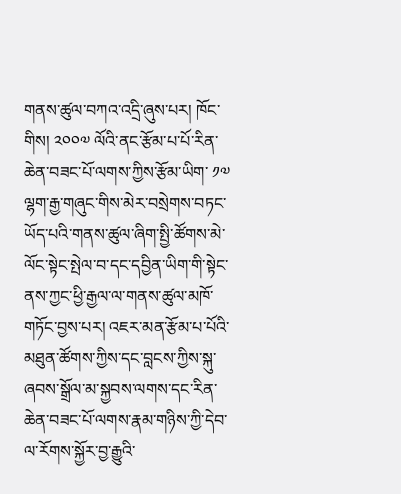གནས་ཚུལ་བཀའ་འདྲི་ཞུས་པར། ཁོང་གིས། ༢༠༠༧ ལོའི་ནང་རྩོམ་པ་པོ་རིན་ཆེན་བཟང་པོ་ལགས་ཀྱིས་རྩོམ་ཡིག་ ༡༧ ལྷག་རྒྱ་གཞུང་གིས་མེར་བསྲེགས་བཏང་ཡོད་པའི་གནས་ཚུལ་ཞིག་སྤྱི་ཚོགས་མེ་ལོང་སྟེང་སྤེལ་བ་དང་དབྱིན་ཡིག་གི་སྟེང་ནས་ཀྱང་ཕྱི་རྒྱལ་ལ་གནས་ཚུལ་མཁོ་གཏོང་བྱས་པར། འཇར་མན་རྩོམ་པ་པོའི་མཐུན་ཚོགས་ཀྱིས་དང་བླངས་ཀྱིས་སྐུ་ཞབས་སྒྲོལ་མ་སྐྱབས་ལགས་དང་རིན་ཆེན་བཟང་པོ་ལགས་རྣམ་གཉིས་ཀྱི་དེབ་ལ་རོགས་སྐྱོར་བྱ་རྒྱུའི་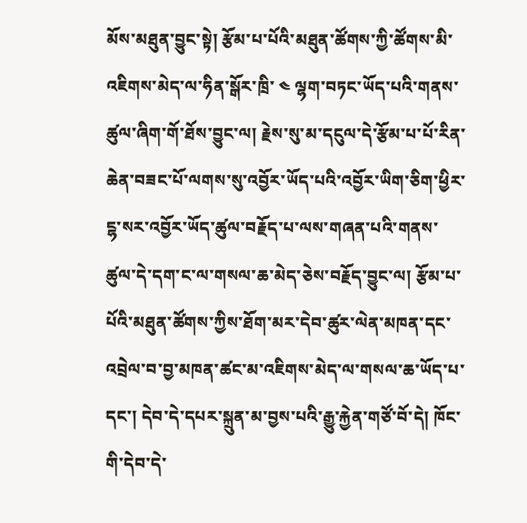མོས་མཐུན་བྱུང་སྟེ། རྩོམ་པ་པོའི་མཐུན་ཚོགས་ཀྱི་ཚོགས་མི་འཇིགས་མེད་ལ་ཧིན་སྒོར་ཁྲི་ ༤ ལྷག་བཏང་ཡོད་པའི་གནས་ཚུལ་ཞིག་གོ་ཐོས་བྱུང་ལ། རྗེས་སུ་མ་དངུལ་དེ་རྩོམ་པ་པོ་རིན་ཆེན་བཟང་པོ་ལགས་སུ་འབྱོར་ཡོད་པའི་འབྱོར་ཡིག་ཅིག་ཕྱིར་ངྷ་སར་འབྱོར་ཡོད་ཚུལ་བརྗོད་པ་ལས་གཞན་པའི་གནས་ཚུལ་དེ་དག་ང་ལ་གསལ་ཆ་མེད་ཅེས་བརྗོད་བྱུང་ལ། རྩོམ་པ་པོའི་མཐུན་ཚོགས་ཀྱིས་ཐོག་མར་དེབ་ཚུར་ལེན་མཁན་དང་འབྲེལ་བ་བྱ་མཁན་ཚང་མ་འཇིགས་མེད་ལ་གསལ་ཆ་ཡོད་པ་དང་། དེབ་དེ་དཔར་སྐྲུན་མ་བྱས་པའི་རྒྱུ་རྐྱེན་གཙོ་བོ་དེ། ཁོང་གི་དེབ་དེ་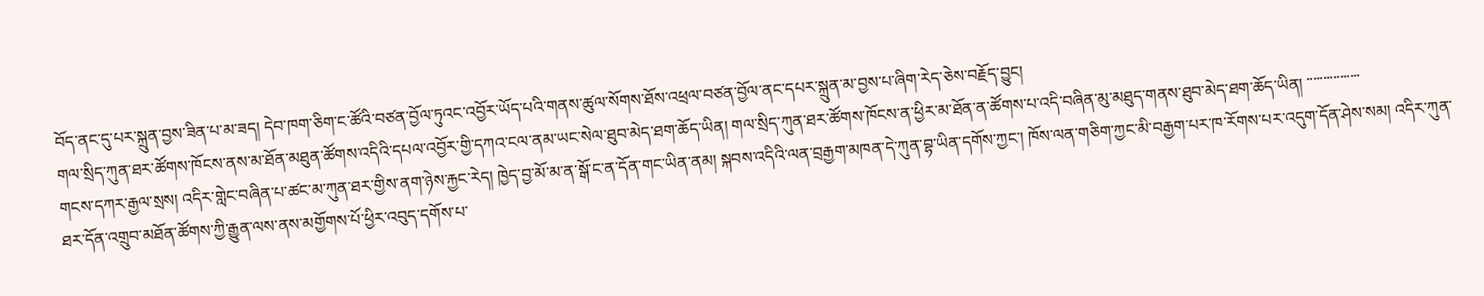བོད་ནང་དུ་པར་སྐྲུན་བྱས་ཟིན་པ་མ་ཟད། དེབ་ཁག་ཅིག་ང་ཚོའི་བཙན་བྱོལ་ཏུའང་འབྱོར་ཡོད་པའི་གནས་ཚུལ་སོགས་ཐོས་འཕྲལ་བཙན་བྱོལ་ནང་དཔར་སྐྲུན་མ་བྱས་པ་ཞིག་རེད་ཅེས་བརྗོད་བྱུང།
གལ་སྲིད་ཀུན་ཐར་ཚོགས་ཁོངས་ནས་མ་ཐོན་མཐུན་ཚོགས་འདིའི་དཔལ་འབྱོར་གྱི་དཀའ་ངལ་ནམ་ཡང་སེལ་ཐུབ་མེད་ཐག་ཆོད་ཡིན། གལ་སྲིད་ཀུན་ཐར་ཚོགས་ཁོངས་ན་ཕྱིར་མ་ཐོན་ན་ཚོགས་པ་འདི་བཞིན་མུ་མཐུད་གནས་ཐུབ་མེད་ཐག་ཆོད་ཡིན། ་་་་་་་་་་་་་་་་
གངས་དཀར་རྒྱལ་སྲས། འདིར་གླེང་བཞིན་པ་ཚང་མ་ཀུན་ཐར་གྱིས་ནག་ཉེས་རྐྱང་རེད། ཁྱེད་བྱ་མོ་མ་ན་སྒོ་ང་ན་དོན་གང་ཡིན་ནམ། སྐབས་འདིའི་ལན་བྲརྒྱག་མཁན་དེ་ཀུན་བྷ་ཡིན་དགོས་ཀྱང་། ཁོས་ལན་གཅིག་ཀྱང་མི་བརྒྱག་པར་ཁ་རོགས་པར་འདུག་དོན་ཤེས་སམ། འདིར་ཀུན་ཐར་དོན་འགྲུབ་མཐོན་ཚོགས་ཀྱི་རྒྱུན་ལས་ནས་མགྱོགས་པོ་ཕྱིར་འབུད་དགོས་པ་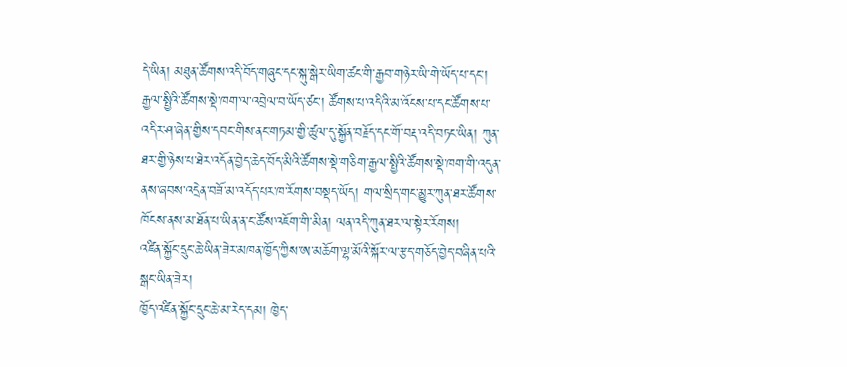དེ་ཡིན། མཐུན་ཚོགས་འདི་བོད་གཞུང་དང་སྐུ་སྒེར་ཡིག་ཚང་གི་རྒྱབ་གཉེར་ཡི་གེ་ཡོད་པ་དང་། རྒྱལ་སྤྱིའི་ཚོགས་སྡེ་ཁག་ལ་འབྲེལ་བ་ཡོད་ཙང་། ཚོགས་པ་འདིའི་མ་འོངས་པ་དང་ཚོགས་པ་འདིར་ཤ་ཞེན་གྱིས་དབང་གིས་ནང་གཏམ་གྱི་ཚུལ་དུ་སྐྱོན་བརྗོད་དང་གོ་བརྡ་འདི་བཏང་ཡིན། ཀུན་ཐར་གྱི་ཉེས་པ་ཐེར་འདོན་བྱེད་ཆེད་བོད་མིའི་ཚོགས་སྡེ་གཅིག་རྒྱལ་སྤྱིའི་ཚོགས་སྡེ་ཁག་གི་འདུན་ནས་ཞབས་འདྲེན་བཟོ་མ་འདོད་པར་ཁ་རོགས་བསྡད་ཡོད། གལ་སྲིད་གང་མྱུར་ཀུན་ཐར་ཚོགས་ཁོངས་ནས་མ་ཐོན་པ་ཡིན་ན་ང་ཚོས་འཇོག་གི་མིན། ལན་འདི་ཀུན་ཐར་ལ་སྟེར་རོགས།
འཛིན་སྐྱོང་དྲུང་ཆེ་ཡིན་ཟེར་མཁན་ཁྱོད་ཀྱིས་ཨ་མཆོག་ལྷ་མོའི་སྐོར་ལ་རྩད་གཅོད་བྱེད་བཞིན་པའི་སྒང་ཡིན་ཟེར།
ཁྱོད་འཛིན་སྐྱོང་དྲུང་ཆེ་མ་རེད་དམ། ཁྱེད་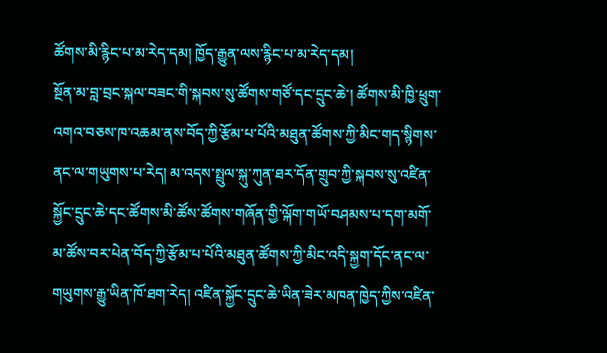ཚོགས་མི་རྙིང་པ་མ་རེད་དམ། ཁྱོད་རྒྱུན་ལས་རྙིང་པ་མ་རེད་དམ།
སྔོན་མ་བླ་བྲང་སྐལ་བཟང་གི་སྐབས་སུ་ཚོགས་གཙོ་དང་དྲུང་ཆེ་། ཚོགས་མི་ཁྱི་ཕྲུག་འགའ་བཅས་ཁ་འཆམ་ནས་བོད་ཀྱི་རྩོམ་པ་པོའི་མཐུན་ཚོགས་ཀྱི་མིང་གད་སྙིགས་ནང་ལ་གཡུགས་པ་རེད། མ་འདས་སྤྲུལ་སྐུ་ཀུན་ཐར་དོན་གྲུབ་ཀྱི་སྐབས་སུ་འཛིན་སྐྱོང་དྲུང་ཆེ་དང་ཚོགས་མི་ཚོས་ཚོགས་གཞོན་གྱི་ལྐོག་གཡོ་བཤམས་པ་དག་མགོ་མ་ཚོས་བར་པེན་བོད་ཀྱི་རྩོམ་པ་པོའི་མཐུན་ཚོགས་ཀྱི་མིང་འདི་སྐྱག་དོང་ནང་ལ་གཡུགས་རྒྱུ་ཡིན་ཁོ་ཐག་རེད། འཛིན་སྐྱོང་དྲུང་ཆེ་ཡིན་ཟེར་མཁན་ཁྱེད་ཀྱིས་འཛིན་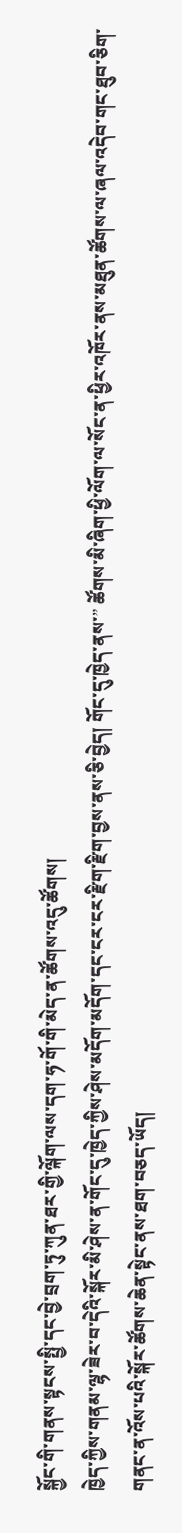སྐྱོང་གི་གནས་སྟངས་སྤྱི་དང་བྱེ་བྲག་ཏུ་ཀུན་ཐར་གྱི་ལྐོག་ལས་དག་ཧ་གོ་གི་མེད་ན་ཚོགས་འདུ་ཚོགས།
ཁྱེད་ཀྱིས་གནམ་ལྷ་ཟེར་བ་དེའི་སྐོར་མི་ཤེས་ན་གོང་དུ་ཁྱེད་ཀྱིས་ཤེས་མདོག་མདོག་དང་ངར་ངར་རྫིག་རྫིག་བྱས་ནས་ཅི་བྱེད། གོང་དུ་ཁྱེད་ནས་” ཚོགས་མི་ཞིག་ཕྱི་ལོག་ལ་སོང་ན་ཕྱིར་འཁོར་ནས་མཐུན་ཚོགས་ལ་ཞལ་འདེབ་གང་ཐུབ་ཅིག་གནང་ན་འོས་པའི་སྐོར་ཚོགས་ཆེན་སྟེང་ནས་ཐག་བཅད་ཡོད།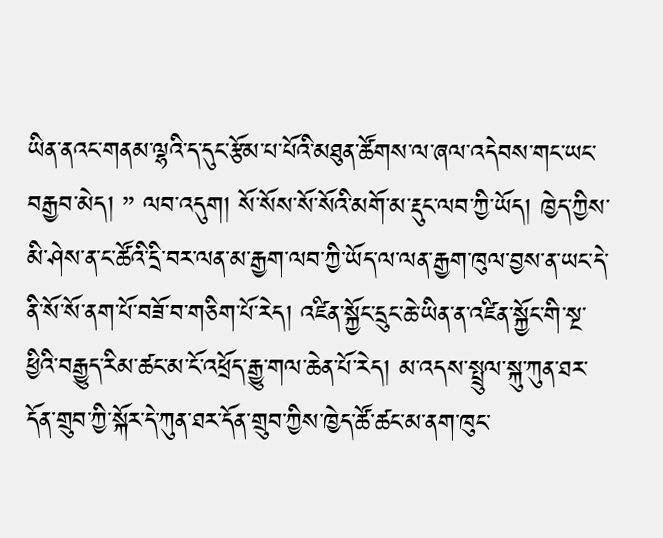ཡིན་ནའང་གནམ་ལྷའི་ད་དུང་རྩོམ་པ་པོའི་མཐུན་ཚོགས་ལ་ཞལ་འདེབས་གང་ཡང་བརྒྱབ་མེད། ” ལབ་འདུག། སོ་སོས་སོ་སོའི་མགོ་མ་རྡུང་ལབ་ཀྱི་ཡོད། ཁྱེད་ཀྱིས་མི་ཤེས་ན་ང་ཚོའི་དྲི་བར་ལན་མ་རྒྱག་ལབ་ཀྱི་ཡོད་ལ་ལན་རྒྱག་ཁུལ་བྱས་ན་ཡང་དེ་ནི་སོ་སོ་ནག་པོ་བཟོ་བ་གཅིག་པོ་རེད། འཛིན་སྐྱོང་དྲུང་ཆེ་ཡིན་ན་འཛིན་སྐྱོང་གི་སྔ་ཕྱིའི་བརྒྱུད་རིམ་ཚང་མ་ངོ་འཕྲོད་རྒྱུ་གལ་ཆེན་པོ་རེད། མ་འདས་སྤྲུལ་སྐུ་ཀུན་ཐར་དོན་གྲུབ་ཀྱི་སྐོར་དེ་ཀུན་ཐར་དོན་གྲུབ་ཀྱིས་ཁྱེད་ཚོ་ཚང་མ་ནག་ཁུང་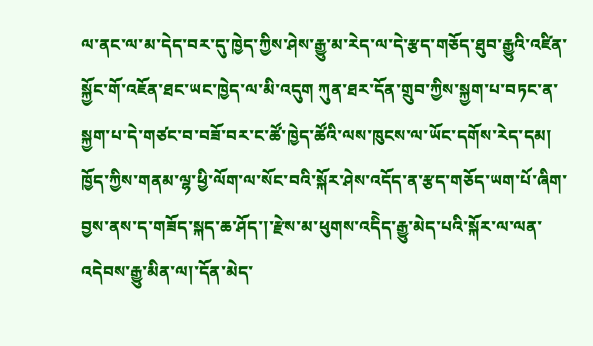ལ་ནང་ལ་མ་དེད་བར་དུ་ཁྱེད་ཀྱིས་ཤེས་རྒྱུ་མ་རེད་ལ་དེ་རྩད་གཅོད་ཐུབ་རྒྱུའི་འཛིན་སྐྱོང་གོ་འཇོན་ཐང་ཡང་ཁྱེད་ལ་མི་འདུག ཀུན་ཐར་དོན་གྲུབ་ཀྱིས་སྐྱག་པ་བཏང་ན་སྐྱག་པ་དེ་གཙང་བ་བཟོ་བར་ང་ཚོ་ཁྱེད་ཚོའི་ལས་ཁུངས་ལ་ཡོང་དགོས་རེད་དམ།
ཁྱོད་ཀྱིས་གནམ་ལྷ་ཕྱི་ལོག་ལ་སོང་བའི་སྐོར་ཤེས་འདོད་ན་རྩད་གཅོད་ཡག་པོ་ཞིག་བྱས་ནས་ད་གཟོད་སྐད་ཆ་ཤོད་།་རྫེས་མ་ཕུགས་འདིེད་རྒྱུ་མེད་པའི་སྐོར་ལ་ལན་འདེབས་རྒྱུ་མིན་ལ།་དོན་མེད་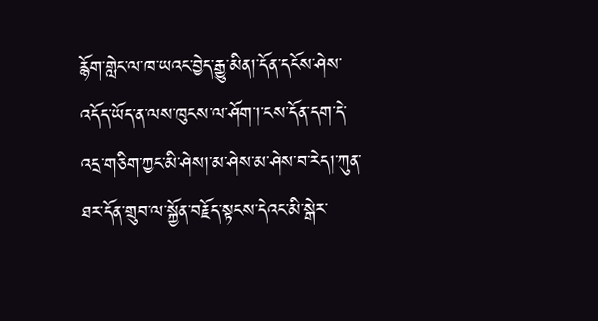རྙོག་གླེང་ལ་ཁ་ཡའང་བྱེད་རྒྱུ་མིན།་དོན་དངོས་ཤེས་འདོད་ཡོད་ན་ལས་ཁུངས་ལ་ཤོག་།་ངས་དོན་དག་དེ་འདྲ་གཅིག་ཀྱང་མི་ཤེས།་མ་ཤེས་མ་ཤེས་བ་རེད།་ཀུན་ཐར་དོན་གྲུབ་ལ་སྐྱོན་བརྗོད་སྟངས་དེའང་མི་སྒེར་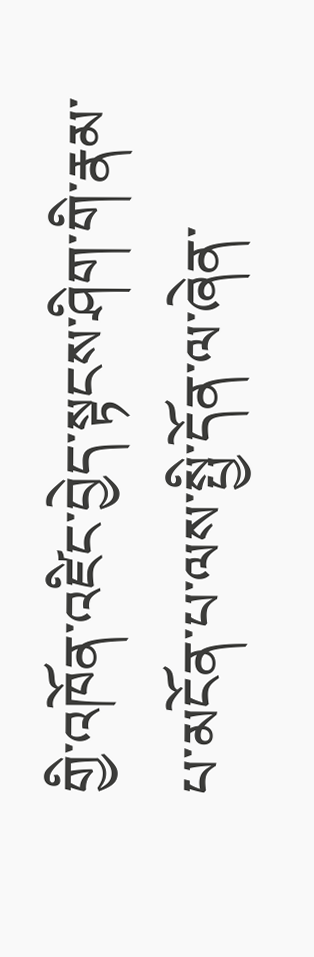གྱི་འཁོན་འཛིང་བྱེད་སྟངས་ཤིག་གི་རྣམ་པ་མངོན་པ་ལས་སྤྱི་དོན་ལ་ཞེན་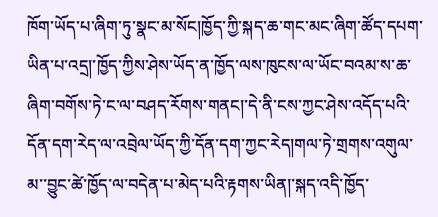ཁོག་ཡོད་པ་ཞིག་ཏུ་སྣང་མ་སོང།ཁྱོད་ཀྱི་སྐད་ཆ་གང་མང་ཞིག་ཚོད་དཔག་ཡིན་པ་འདྲ།་ཁྱོད་ཀྱིས་ཤེས་ཡོད་ན་ཁྱོད་ལས་ཁུངས་ལ་ཡོང་བའམ་ས་ཆ་ཞིག་བགོས་ཏེ་ང་ལ་བཤད་རོགས་གནང།་དེ་ནི་ངས་ཀྱང་ཤེས་འདོད་པའི་དོན་དག་རེད་ལ་འབྲེལ་ཡོད་ཀྱི་དོན་དག་ཀྱང་རེད།གལ་ཏེ་གྲགས་འགུལ་མ་་བྱུང་ཚེ་ཁྱོད་ལ་བདེན་པ་མེད་པའི་རྟགས་ཡིན།་སྐད་འདི་ཁྱོད་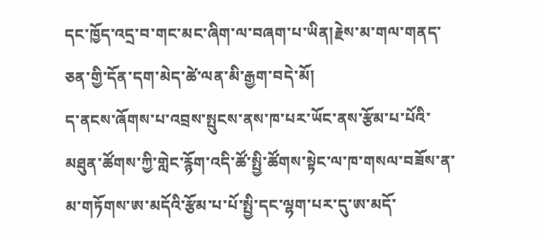དང་ཁྱོད་འདྲ་བ་གང་མང་ཞིག་ལ་བཞག་པ་ཡིན།རྗེས་མ་གལ་གནད་ཅན་གྱི་དོན་དག་མེད་ཚེ་ལན་མི་རྒྱག་བདེ་མོ།
ད་ནངས་ཞོགས་པ་འབྲས་སྤུངས་ནས་ཁ་པར་ཡོང་ནས་རྩོམ་པ་པོའི་མཐུན་ཚོགས་ཀྱི་གླེང་རྙོག་འདི་ཚོ་སྤྱི་ཚོགས་སྟེང་ལ་ཁ་གསལ་བཟོས་ན་མ་གཏོགས་ཨ་མདོའི་རྩོམ་པ་པོ་སྤྱི་དང་ལྷག་པར་དུ་ཨ་མདོ་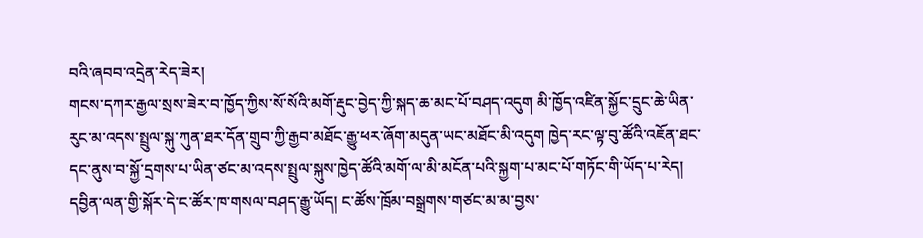བའི་ཞབབ་འདྲེན་རེད་ཟེར།
གངས་དཀར་རྒྱལ་སྲས་ཟེར་བ་ཁྱོད་ཀྱིས་སོ་སོའི་མགོ་རྡུང་བྱེད་ཀྱི་སྐད་ཆ་མང་པོ་བཤད་འདུག མི་ཁྱོད་འཛིན་སྐྱོང་དྲུང་ཆེ་ཡིན་རུང་མ་འདས་སྤྲུལ་སྐུ་ཀུན་ཐར་དོན་གྲུབ་ཀྱི་རྒྱབ་མཐོང་རྒྱུ་ཕར་ཞོག་མདུན་ཡང་མཐོང་མི་འདུག ཁྱེད་རང་ལྟ་བུ་ཚོའི་འཇོན་ཐང་དང་ནུས་བ་སྐྱོ་དྲགས་པ་ཡིན་ཙང་མ་འདས་སྤྲུལ་སྐུས་ཁྱེད་ཚོའི་མགོ་ལ་མི་མངོན་པའི་སྐྱག་པ་མང་པོ་གཏོང་གི་ཡོད་པ་རེད། དབྱིན་ལན་གྱི་སྐོར་དེ་ང་ཚོར་ཁ་གསལ་བཤད་རྒྱུ་ཡོད། ང་ཚོས་ཁྲོམ་བསྒྲགས་གཙང་མ་མ་བྱས་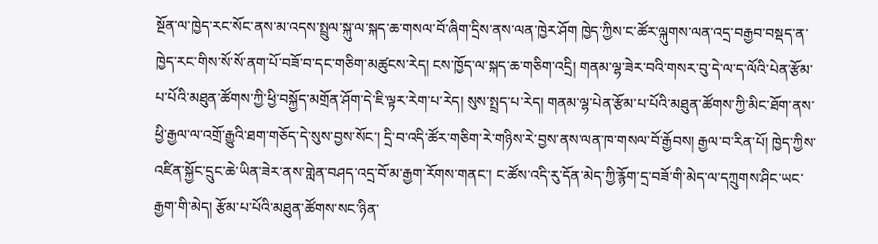སྔོན་ལ་ཁྱེད་རང་སོང་ནས་མ་འདས་སྤྲུལ་སྐུ་ལ་སྐད་ཆ་གསལ་བོ་ཞིག་དྲིས་ནས་ལན་ཁྱེར་ཤོག ཁྱེད་ཀྱིས་ང་ཚོར་ལྐུགས་ལན་འདྲ་བརྒྱབ་བསྡད་ན་ཁྱེད་རང་གིས་སོ་སོ་ནག་པོ་བཟོ་བ་དང་གཅིག་མཚུངས་རེད། ངས་ཁྱོད་ལ་སྐད་ཆ་གཅིག་འདྲི། གནམ་ལྷ་ཟེར་བའི་གསར་བུ་དེ་ལ་ད་ལོའི་པེན་རྩོམ་པ་པོའི་མཐུན་ཚོགས་ཀྱི་ཕྱི་བསྐྱོད་མགྲོན་ཤོག་དེ་ཇི་ལྟར་རེག་པ་རེད། སུས་སྤྲད་པ་རེད། གནམ་ལྷ་པེན་རྩོམ་པ་པོའི་མཐུན་ཚོགས་ཀྱི་མིང་ཐོག་ནས་ཕྱི་རྒྱལ་ལ་འགྲོ་རྒྱུའི་ཐག་གཅོད་དེ་སུས་བྱས་སོང་། དྲི་བ་འདི་ཚོར་གཅིག་རེ་གཉིས་རེ་བྱས་ནས་ལན་ཁ་གསལ་བོ་རྒྱོབས། རྒྱལ་བ་རིན་པོ། ཁྱེད་ཀྱིས་འཛིན་སྐྱོང་དྲུང་ཆེ་ཡིན་ཟེར་ནས་གླེན་བཤད་འདྲ་བོ་མ་རྒྱག་རོགས་གནང་། ང་ཚོས་འདི་རུ་དོན་མེད་ཀྱི་རྙོག་དྲ་བཟོ་གི་མེད་ལ་དཀྲུགས་ཤིང་ཡང་རྒྱག་གི་མེད། རྩོམ་པ་པོའི་མཐུན་ཚོགས་སང་ཉིན་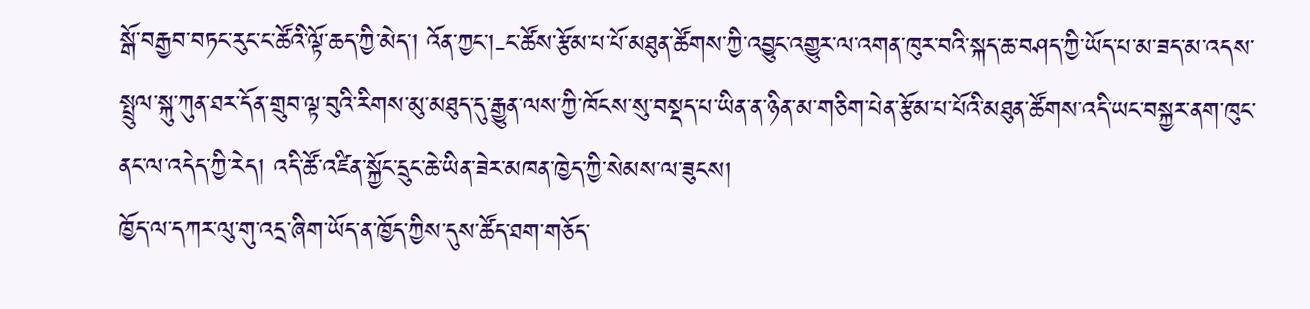སྒོ་བརྒྱབ་བཏང་རུང་ང་ཚོའི་ལྟོ་ཆད་ཀྱི་མེད་། འོན་ཀྱང་།-ང་ཚོས་རྩོམ་པ་པོ་མཐུན་ཚོགས་ཀྱི་འབྱུང་འགྱུར་ལ་འགན་ཁུར་བའི་སྐད་ཆ་བཤད་ཀྱི་ཡོད་པ་མ་ཟད་མ་འདས་སྤྲུལ་སྐུ་ཀུན་ཐར་དོན་གྲུབ་ལྟ་བུའི་རིགས་མུ་མཐུད་དུ་རྒྱུན་ལས་ཀྱི་ཁོངས་སུ་བསྡད་པ་ཡིན་ན་ཉིན་མ་གཅིག་པེན་རྩོམ་པ་པོའི་མཐུན་ཚོགས་འདི་ཡང་བསྐྱར་ནག་ཁུང་ནང་ལ་འདེད་ཀྱི་རེད། འདི་ཚོ་འཛིན་སྐྱོང་དྲུང་ཆེ་ཡིན་ཟེར་མཁན་ཁྱེད་ཀྱི་སེམས་ལ་ཟུངས།
ཁྱོད་ལ་དཀར་ལུ་གུ་འདྲ་ཞིག་ཡོད་ན་ཁྱོད་ཀྱིས་དུས་ཚོད་ཐག་གཅོད་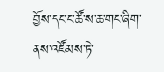བྱོས་དང་ང་ཚོ་ས་ཆ་གང་ཞིག་ནས་འཛོམས་ཏེ་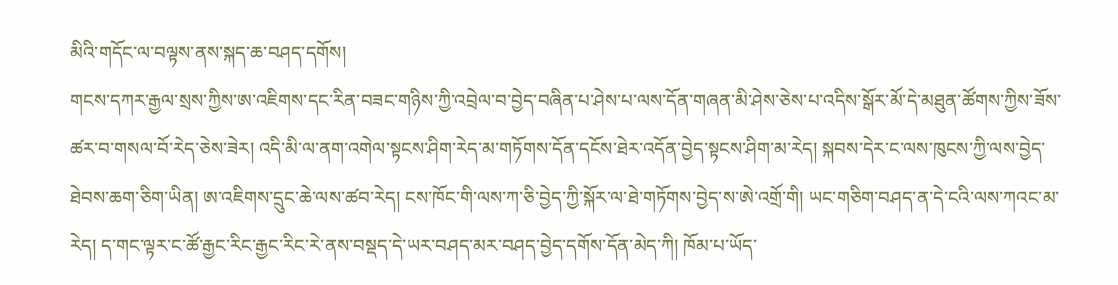མིའི་གདོང་ལ་བལྟས་ནས་སྐད་ཆ་བཤད་དགོས།
གངས་དཀར་རྒྱལ་སྲས་ཀྱིས་ཨ་འཇིགས་དང་རིན་བཟང་གཉིས་ཀྱི་འབྲེལ་བ་བྱེད་བཞིན་པ་ཤེས་པ་ལས་དོན་གཞན་མི་ཤེས་ཅེས་པ་འདིས་སྒོར་མོ་དེ་མཐུན་ཚོགས་ཀྱིས་ཟོས་ཚར་བ་གསལ་བོ་རེད་ཅེས་ཟེར། འདི་མི་ལ་ནག་འགེལ་སྟངས་ཤིག་རེད་མ་གཏོགས་དོན་དངོས་ཐེར་འདོན་བྱེད་སྟངས་ཤིག་མ་རེད། སྐབས་དེར་ང་ལས་ཁུངས་ཀྱི་ལས་བྱེད་ཐེབས་ཆག་ཅིག་ཡིན། ཨ་འཇིགས་དྲུང་ཆེ་ལས་ཚབ་རེད། ངས་ཁོང་གི་ལས་ཀ་ཅི་བྱེད་ཀྱི་སྐོར་ལ་ཐེ་གཏོགས་བྱེད་ས་ཨེ་འགྲོ་གི། ཡང་གཅིག་བཤད་ན་དེ་ངའི་ལས་ཀའང་མ་རེད། ད་གང་ལྟར་ང་ཚོ་རྒྱང་རིང་རྒྱང་རིང་རེ་ནས་བསྡད་དེ་ཡར་བཤད་མར་བཤད་བྱེད་དགོས་དོན་མེད་ཀི། ཁོམ་པ་ཡོད་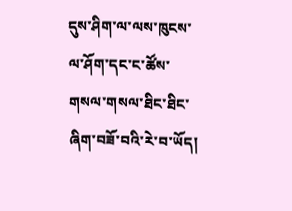དུས་ཤིག་ལ་ལས་ཁུངས་ལ་ཤོག་དང་ང་ཚོས་གསལ་གསལ་ཐིང་ཐིང་ཞིག་བཟོ་བའི་རེ་བ་ཡོད།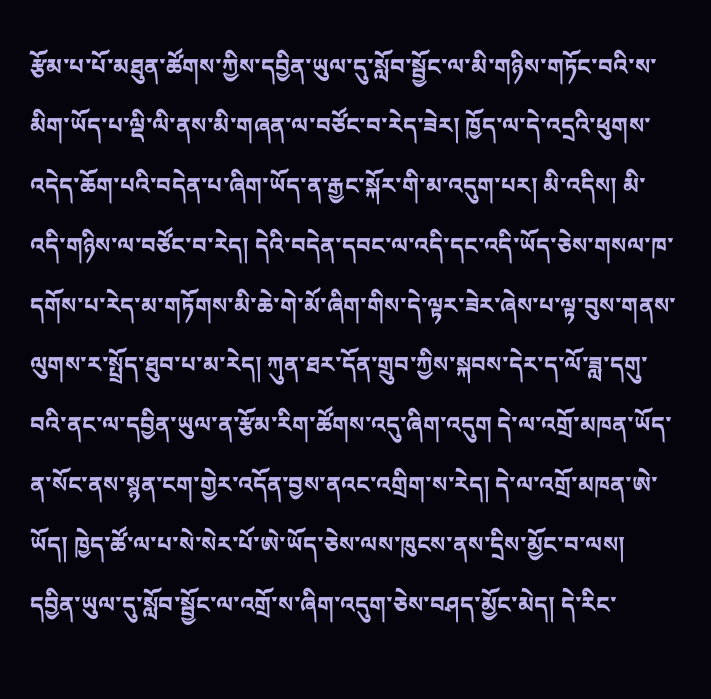རྩོམ་པ་པོ་མཐུན་ཚོགས་ཀྱིས་དབྱིན་ཡུལ་དུ་སློབ་སྦྱོང་ལ་མི་གཉིས་གཏོང་བའི་ས་མིག་ཡོད་པ་ལྡི་ལི་ནས་མི་གཞན་ལ་བཙོང་བ་རེད་ཟེར། ཁྱོད་ལ་དེ་འདྲའི་ཕུགས་འདེད་ཆོག་པའི་བདེན་པ་ཞིག་ཡོད་ན་རྒྱང་སྐོར་གི་མ་འདུག་པར། མི་འདིས། མི་འདི་གཉིས་ལ་བཙོང་བ་རེད། དེའི་བདེན་དབང་ལ་འདི་དང་འདི་ཡོད་ཅེས་གསལ་ཁ་དགོས་པ་རེད་མ་གཏོགས་མི་ཆེ་གེ་མོ་ཞིག་གིས་དེ་ལྟར་ཟེར་ཞེས་པ་ལྟ་བུས་གནས་ལུགས་ར་སྤྲོད་ཐུབ་པ་མ་རེད། ཀུན་ཐར་དོན་གྲུབ་ཀྱིས་སྐབས་དེར་ད་ལོ་ཟླ་དགུ་བའི་ནང་ལ་དབྱིན་ཡུལ་ན་རྩོམ་རིག་ཚོགས་འདུ་ཞིག་འདུག དེ་ལ་འགྲོ་མཁན་ཡོད་ན་སོང་ནས་སྙན་ངག་གྱེར་འདོན་བྱས་ནའང་འགྲིག་ས་རེད། དེ་ལ་འགྲོ་མཁན་ཨེ་ཡོད། ཁྱེད་ཚོ་ལ་པ་སེ་སེར་པོ་ཨེ་ཡོད་ཅེས་ལས་ཁུངས་ནས་དྲིས་མྱོང་བ་ལས། དབྱིན་ཡུལ་དུ་སློབ་སྦྱོང་ལ་འགྲོ་ས་ཞིག་འདུག་ཅེས་བཤད་མྱོང་མེད། དེ་རིང་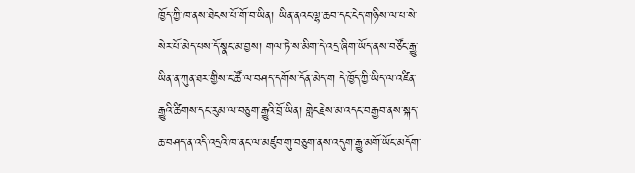ཁྱོད་ཀྱི་ཁ་ནས་ཐེངས་པོ་གོ་བ་ཡིན། ཡིན་ནའང་ལྷ་ཆབ་དང་ངེད་གཉིས་ལ་པ་སེ་སེར་པོ་མེད་པས་དོ་སྣང་མ་བྱས། གལ་ཏེ་ས་མིག་དེ་འདྲ་ཞིག་ཡོད་ནས་བཙོང་རྒྱུ་ཡིན་ན་ཀུན་ཐར་གྱིས་ང་ཚོ་ལ་བཤད་དགོས་དོན་མེད་ག དེ་ཁྱོད་ཀྱི་ཡིད་ལ་འཛིན་རྒྱུའི་ཚིགས་དང་རུམ་ལ་བཅུག་རྒྱུའི་བྲོ་ཡིན། གླེངརྗེས་མ་འདང་བརྒྱབ་ནས་སྐད་ཆ་བཤད་ན་འདི་འདྲའི་ཁ་ནང་ལ་མཛུབ་གུ་བཅུག་ནས་འདུག་རྒྱུ་མགོ་ཡོང་མདོག་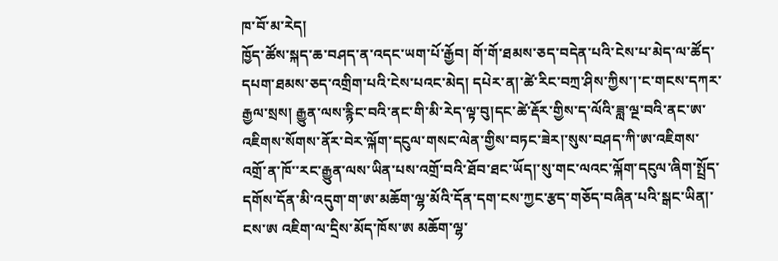ཁ་བོ་མ་རེད།
ཁྱོད་ཚོས་སྐད་ཆ་བཤད་ན་འདང་ཡག་པོ་རྒྱོབ། གོ་གོ་ཐམས་ཅད་བདེན་པའི་ངེས་པ་མེད་ལ་ཚོད་དཔག་ཐམས་ཅད་འགྲིག་པའི་ངེས་པའང་མེད། དཔེར་ན།་ཚེ་རིང་བཀྲ་ཤིས་ཀྱིས་།་ང་གངས་དཀར་རྒྱལ་སྲས། རྒྱུན་ལས་རྙིང་བའི་ནང་གི་མི་རེད་ལྟ་བུ།དང་ཚེ་རྡོར་གྱིས་ད་ལོའི་ཟླ་ལྔ་བའི་ནང་ཨ་འཇིགས་སོགས་ནོར་བེར་ལྐོག་དངུལ་གསང་ལེན་གྱིས་བཏང་ཟེར།་སུས་བཤད་ཀི་ཨ་འཇིགས་འགྲོ་ན་ཁོ་་རང་རྒྱུན་ལས་ཡིན་པས་འགྲོ་བའི་ཐོབ་ཐང་ཡོད།་སུ་གང་ལའང་ལྐོག་དངུལ་ཞིག་སྤྲོད་དགོས་དོན་མི་འདུག་ག་ཨ་མཆོག་ལྷ་མོའི་དོན་དག་ངས་ཀྱང་རྩད་གཅོད་བཞིན་པའི་སྒང་ཡིན།་ངས་ཨ འཇིག་ལ་དྲིས་མོད་ཁོས་ཨ མཆོག་ལྷ་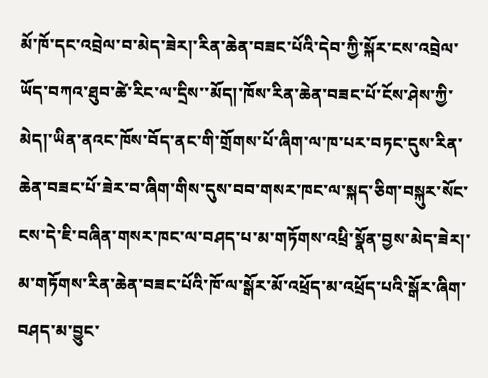མོ་ཁོ་དང་འབྲེལ་བ་མེད་ཟེར།་རིན་ཆེན་བཟང་པོའི་དེབ་ཀྱི་སྐོར་ངས་འབྲེལ་ཡོད་བཀའ་ཐུབ་ཚེ་རིང་ལ་དྲིས་་མོད།་ཁོས་རིན་ཆེན་བཟང་པོ་ངོས་ཤེས་ཀྱི་མེད།་ཡིན་ནའང་ཁོས་བོད་ནང་གི་གྲོགས་པོ་ཞིག་ལ་ཁ་པར་བཏང་དུས་རིན་ཆེན་བཟང་པོ་ཟེར་བ་ཞིག་གིས་དུས་བབ་གསར་ཁང་ལ་སྐད་ཅིག་བསྐུར་སོང་ངས་དེ་ཇི་བཞིན་གསར་ཁང་ལ་བཤད་པ་མ་གཏོགས་འཕྲི་སྣོན་བྱས་མེད་ཟེར།་མ་གཏོགས་རིན་ཆེན་བཟང་པོའི་ཁོ་ལ་སྒོར་མོ་འཕྲོད་མ་འཕྲོད་པའི་སྒོར་ཞིག་བཤད་མ་བྱུང་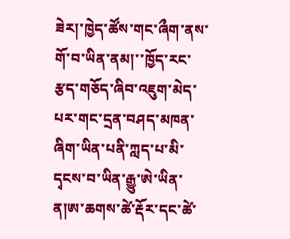ཟེར།་ཁྱེད་ཚོས་གང་ཞྀག་ནས་གོ་བ་ཡིན་ནམ།་་ཁྱོད་རང་རྩད་གཅོད་ཞིབ་འཇུག་མེད་པར་གང་དྲན་བཤད་མཁན་ཞིག་ཡིན་པནི་ཀླད་པ་མི་དྭངས་བ་ཡིན་རྒྱུ་ཨེ་ཡིན་ན།ཨ་ཆགས་ཚེ་རྡོར་དང་ཚེ་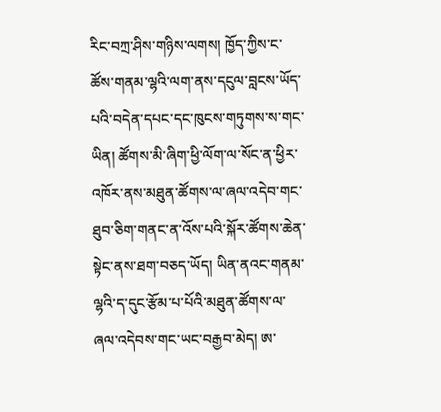རིང་བཀྲ་ཤིས་གཉིས་ལགས། ཁྱོད་ཀྱིས་ང་ཚོས་གནམ་ལྷའི་ལག་ནས་དངུལ་བླངས་ཡོད་པའི་བདེན་དཔང་དང་ཁུངས་གཏུགས་ས་གང་ཡིན། ཚོགས་མི་ཞིག་ཕྱི་ལོག་ལ་སོང་ན་ཕྱིར་འཁོར་ནས་མཐུན་ཚོགས་ལ་ཞལ་འདེབ་གང་ཐུབ་ཅིག་གནང་ན་འོས་པའི་སྐོར་ཚོགས་ཆེན་སྟེང་ནས་ཐག་བཅད་ཡོད། ཡིན་ནའང་གནམ་ལྷའི་ད་དུང་རྩོམ་པ་པོའི་མཐུན་ཚོགས་ལ་ཞལ་འདེབས་གང་ཡང་བརྒྱབ་མེད། ཨ་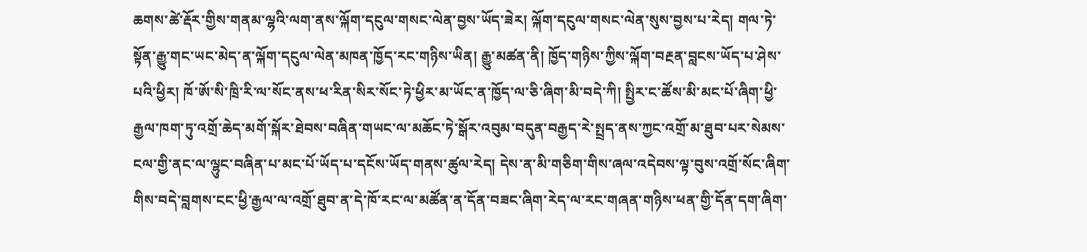ཆགས་ཚེ་རྡོར་གྱིས་གནམ་ལྷའི་ལག་ནས་ལྐོག་དངུལ་གསང་ལེན་བྱས་ཡོད་ཟེར། ལྐོག་དངུལ་གསང་ལེན་སུས་བྱས་པ་རེད། གལ་ཏེ་སྟོན་རྒྱུ་གང་ཡང་མེད་ན་ལྐོག་དངུལ་ལེན་མཁན་ཁྱོད་རང་གཉིས་ཡིན། རྒྱུ་མཚན་ནི། ཁྱོད་གཉིས་ཀྱིས་ལྐོག་བརྔན་བླངས་ཡོད་པ་ཤེས་པའི་ཕྱིར། ཁོ་ཨོ་སི་ཁྲི་རི་ལ་སོང་ནས་ཕ་རིན་སིར་སོང་ཏེ་ཕྱིར་མ་ཡོང་ན་ཁྱོད་ལ་ཅི་ཞིག་མི་བདེ་ཀི། སྤྱིར་ང་ཚོས་མི་མང་པོ་ཞིག་ཕྱི་རྒྱལ་ཁག་ཏུ་འགྲོ་ཆེད་མགོ་སྐོར་ཐེབས་བཞིན་གཡང་ལ་མཆོང་ཏེ་སྒོར་འབུམ་བདུན་བརྒྱད་རེ་སྤྲད་ནས་ཀྱང་འགྲོ་མ་ཐུབ་པར་སེམས་ངལ་གྱི་ནང་ལ་ལྷུང་བཞིན་པ་མང་པོ་ཡོད་པ་དངོས་ཡོད་གནས་ཚུལ་རེད། དེས་ན་མི་གཅིག་གིས་ཞལ་འདེབས་ལྟ་བུས་འགྲོ་སོང་ཞིག་གིས་བདེ་བླགས་ངང་ཕྱི་རྒྱལ་ལ་འགྲོ་ཐུབ་ན་དེ་ཁོ་རང་ལ་མཚོན་ན་དོན་བཟང་ཞིག་རེད་ལ་རང་གཞན་གཉིས་ཕན་གྱི་དོན་དག་ཞིག་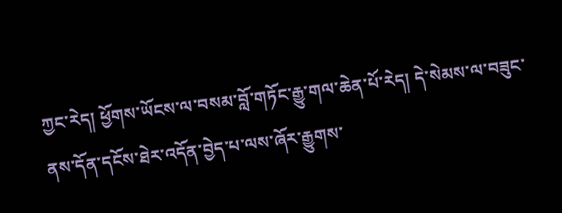ཀྱང་རེད། ཕྱོགས་ཡོངས་ལ་བསམ་བློ་གཏོང་རྒྱུ་གལ་ཆེན་པོ་རེད། དེ་སེམས་ལ་བཟུང་ནས་དོན་དངོས་ཐེར་འདོན་བྱེད་པ་ལས་ཞོར་རྒྱུགས་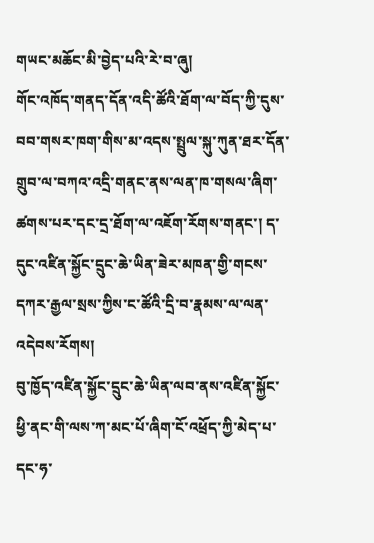གཡང་མཆོང་མི་བྱེད་པའི་རེ་བ་ཞུ།
གོང་འཁོད་གནད་དོན་འདི་ཚོའི་ཐོག་ལ་བོད་ཀྱི་དུས་བབ་གསར་ཁག་གིས་མ་འདས་སྤྲུལ་སྐུ་ཀུན་ཐར་དོན་གྲུབ་ལ་བཀའ་འདྲི་གནང་ནས་ལན་ཁ་གསལ་ཞིག་ཚགས་པར་དང་དྲ་ཐོག་ལ་འཇོག་རོགས་གནང་། ད་དུང་འཛིན་སྐྱོང་དྲུང་ཆེ་ཡིན་ཟེར་མཁན་གྱི་གངས་དཀར་རྒྱལ་སྲས་ཀྱིས་ང་ཚོའི་དྲི་བ་རྣམས་ལ་ལན་འདེབས་རོགས།
བུ་ཁྱོད་འཛིན་སྐྱོང་དྲུང་ཆེ་ཡིན་ལབ་ནས་འཛིན་སྐྱོང་ཕྱི་ནང་གི་ལས་ཀ་མང་པོ་ཞིག་ངོ་འཕྲོད་ཀྱི་མེད་པ་དང་ཧ་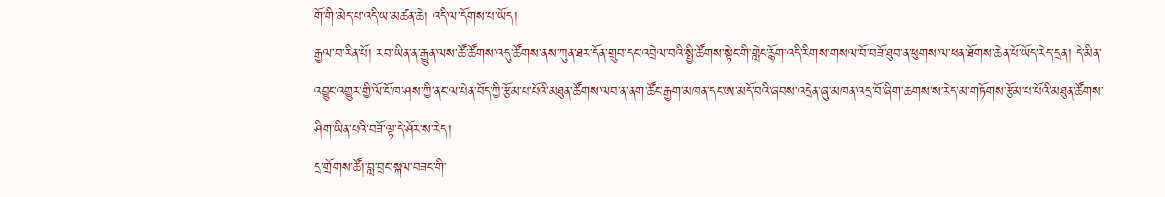གོ་གི་མེད་པ་འདི་ཡ་མཚན་ཆེ། འདི་ལ་དོགས་པ་ཡོད།
རྒྱལ་བ་རིན་པོ། རབ་ཡིན་ན་རྒྱུན་ལས་ཚོ་ཚོགས་འདུ་ཚོགས་ནས་ཀུན་ཐར་དོན་གྲུབ་དང་འབྲེལ་བའི་སྤྱི་ཚོགས་སྟེང་གི་གླེང་རྙོག་འདི་རིགས་གསལ་བོ་བཟོ་ཐུབ་ན་ཕུགས་ལ་ཕན་ཐོགས་ཆེན་པོ་ཡོད་རེད་དྲན། དེ་མིན་འབྱུང་འགྱུར་གྱི་ལོ་ངོ་ཁ་ཤས་ཀྱི་ནང་ལ་པེན་བོད་ཀྱི་རྩོམ་པ་པོའི་མཐུན་ཚོགས་ལབ་ན་ནག་ཚོང་རྒྱག་མཁན་དང་ཨ་མདོ་བའི་ཞབས་འདྲེན་ཞུ་མཁན་འདྲ་བོ་ཞིག་ཆགས་ས་རེད་མ་གཏོགས་རྩོམ་པ་པོའི་མཐུན་ཚོགས་ཤིག་ཡིན་པའི་བཟོ་ལྟ་དེ་ཤོར་ས་རེད།
དྲ་གྲོགས་ཚོ།་བླ་བྲང་སྐལ་བཟང་གི་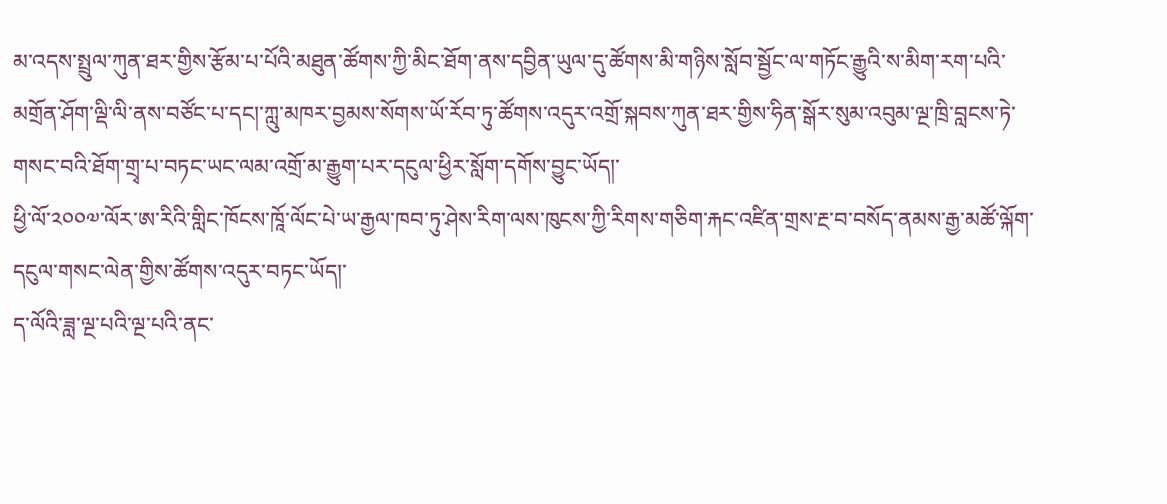མ་འདས་སྤྲུལ་ཀུན་ཐར་གྱིས་རྩོམ་པ་པོའི་མཐུན་ཚོགས་ཀྱི་མིང་ཐོག་ནས་དབྱིན་ཡུལ་དུ་ཚོགས་མི་གཉིས་སློབ་སྦྱོང་ལ་གཏོང་རྒྱུའི་ས་མིག་རག་པའི་མགྲོན་ཤོག་ལྡི་ལི་ནས་བཙོང་པ་དང།་ཀླུ་མཁར་བྱམས་སོགས་ཡོ་རོབ་ཏུ་ཚོགས་འདུར་འགྲོ་སྐབས་ཀུན་ཐར་གྱིས་ཧིན་སྒོར་སུམ་འབུམ་ལྔ་ཁྲི་བླངས་ཏེ་གསང་བའི་ཐོག་གྲྭ་པ་བཏང་ཡང་ལམ་འགྲོ་མ་རྒྱུག་པར་དངུལ་ཕྱིར་སློག་དགོས་བྱུང་ཡོད།་
ཕྱི་ལོ་༢༠༠༧་ལོར་ཨ་རིའི་གླིང་ཁོངས་ཁཱོ་ལོང་པེ་ཡ་རྒྱལ་ཁབ་ཏུ་ཤེས་རིག་ལས་ཁུངས་ཀྱི་རིགས་གཅིག་རྐང་འཛིན་གྲས་རྔ་བ་བསོད་ནམས་རྒྱ་མཚོ་ལྐོག་དངུལ་གསང་ལེན་གྱིས་ཚོགས་འདུར་བཏང་ཡོད།་
ད་ལོའི་ཟླ་ལྔ་པའི་ལྔ་པའི་ནང་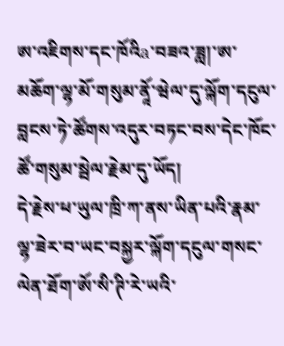ཨ་འཇིགས་དང་ཁོའིa་བཟའ་ཟླ།་ཨ་མཆོག་ལྷ་མོ་གསུམ་ནཱོ་ཝེལ་དུ་ལྐོག་དངུལ་བླངས་ཏེ་ཚོགས་འདུར་བཏང་བས་དེང་ཁོང་ཚོ་གསུམ་སྦེལ་རྗེམ་དུ་ཡོད།
དེ་རྗེས་ཕ་ཡུལ་ཁྲི་ཀ་ནས་ཡིན་པའི་རྣམ་ལྷ་ཟེར་བ་ཡང་བསྐྱར་ལྐོག་དངུལ་གསང་ལེན་ཐོག་ཨོ་སི་ཊི་རེ་ཡའི་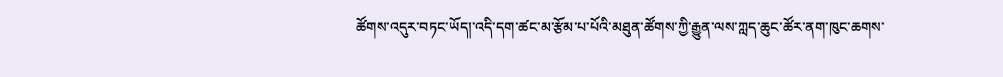ཚོགས་འདུར་བཏང་ཡོད།་འདི་དག་ཚང་མ་རྩོམ་པ་པོའི་མཐུན་ཚོགས་ཀྱི་རྒྱུན་ལས་ཀླད་ཆུང་ཚོར་ནག་ཁུང་ཆགས་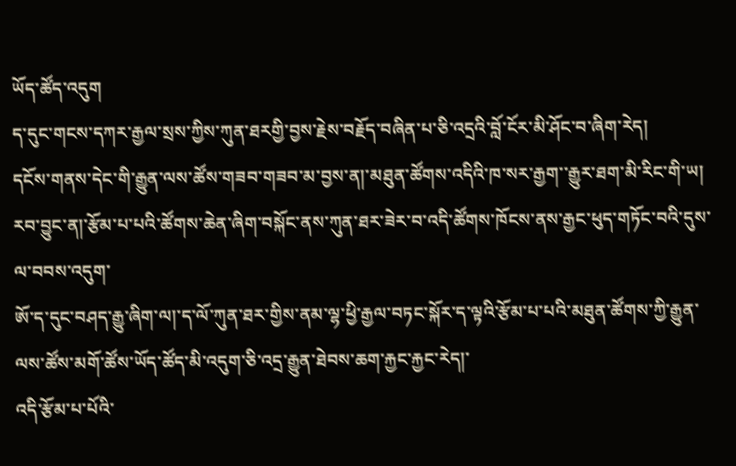ཡོད་ཚོད་འདུག
ད་དུང་གངས་དཀར་རྒྱལ་སྲས་ཀྱིས་ཀུན་ཐརགྱི་བྱས་རྗེས་བརྗོད་བཞིན་པ་ཅི་འདྲའི་བློ་ངོར་མི་ཤོང་བ་ཞིག་རེད།
དངོས་གནས་དེང་གི་རྒྱུན་ལས་ཚོས་གཟབ་གཟབ་མ་བྱས་ན།་མཐུན་ཚོགས་འདིའི་ཁ་སར་རྒྱག་་རྒྱུར་ཐག་མི་རིང་གི་ཡ།
རབ་བྱུང་ན།་རྩོམ་པ་པའི་ཚོགས་ཆེན་ཞིག་བསྐོང་ནས་ཀུན་ཐར་ཟེར་བ་འདི་ཚོགས་ཁོངས་ནས་རྒྱང་ཕུད་གཏོང་བའི་དུས་ལ་བབས་འདུག་
ཨོ་ད་དུང་བཤད་རྒྱུ་ཞིག་ལ།་ད་ལོ་ཀུན་ཐར་གྱིས་ནམ་ལྷ་ཕྱི་རྒྱལ་བཏང་སྐོར་ད་ལྟའི་རྩོམ་པ་པའི་མཐུན་ཚོགས་ཀྱི་རྒྱུན་ལས་ཚོས་མགོ་ཚོས་ཡོད་ཚོད་མི་འདུག་ཅི་འདྲ་རྒྱུན་ཐེབས་ཆག་རྐྱང་རྐྱང་རེད།་
འདི་རྩོམ་པ་པོའི་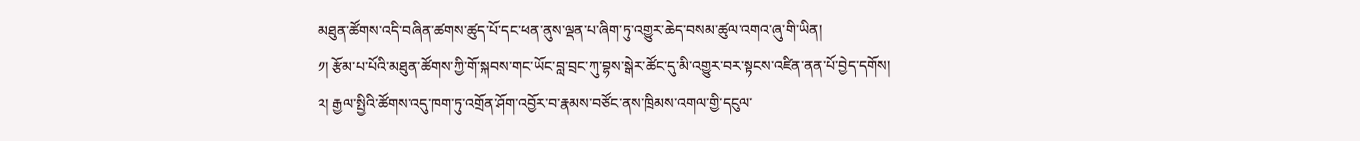མཐུན་ཚོགས་འདི་བཞིན་ཚགས་ཚུད་པོ་དང་ཕན་ནུས་ལྡན་པ་ཞིག་ཏུ་འགྱུར་ཆེད་བསམ་ཚུལ་འགའ་ཞུ་གི་ཡིན།
༡། རྩོམ་པ་པོའི་མཐུན་ཚོགས་ཀྱི་གོ་སྐབས་གང་ཡོང་བླ་བྲང་ཀུ་བྷས་སྒེར་ཚོང་དུ་མི་འགྱུར་བར་སྟངས་འཛིན་ནན་པོ་བྱེད་དགོས།
༢། རྒྱལ་སྤྱིའི་ཚོགས་འདུ་ཁག་ཏུ་འགྲོན་ཤོག་འབྱོར་བ་རྣམས་བཙོང་ནས་ཁྲིམས་འགལ་གྱི་དངུལ་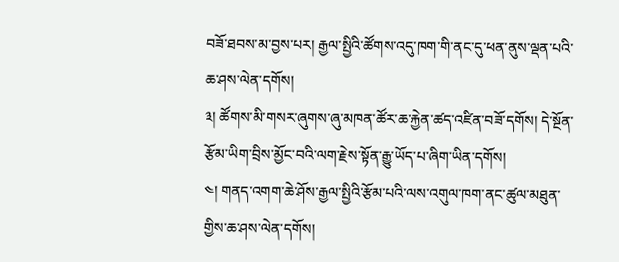བཟོ་ཐབས་མ་བྱས་པར། རྒྱལ་སྤྱིའི་ཚོགས་འདུ་ཁག་གི་ནང་དུ་ཕན་ནུས་ལྡན་པའི་ཆ་ཤས་ལེན་དགོས།
༣། ཚོགས་མི་གསར་ཞུགས་ཞུ་མཁན་ཚོར་ཆ་རྐྱེན་ཚད་འཛིན་བཟོ་དགོས། དེ་སྔོན་རྩོམ་ཡིག་བྲིས་མྱོང་བའི་ལག་རྗེས་སྟོན་རྒྱུ་ཡོད་པ་ཞིག་ཡིན་དགོས།
༤། གནད་འགག་ཆེ་ཤོས་རྒྱལ་སྤྱིའི་རྩོམ་པའི་ལས་འགུལ་ཁག་ནང་ཚུལ་མཐུན་གྱིས་ཆ་ཤས་ལེན་དགོས།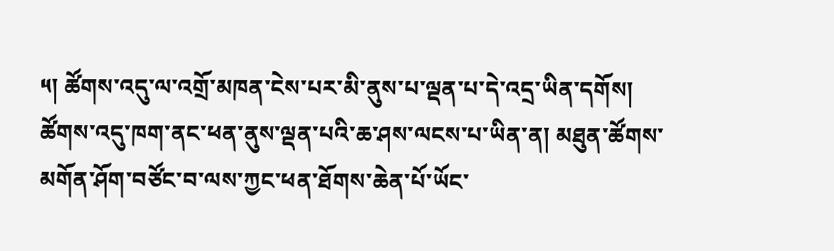༥། ཚོགས་འདུ་ལ་འགྲོ་མཁན་ངེས་པར་མི་ནུས་པ་ལྡན་པ་དེ་འདྲ་ཡིན་དགོས། ཚོགས་འདུ་ཁག་ནང་ཕན་ནུས་ལྡན་པའི་ཆ་ཤས་ལངས་པ་ཡིན་ན། མཐུན་ཚོགས་མགོན་ཤོག་བཙོང་བ་ལས་ཀྱང་ཕན་ཐོགས་ཆེན་པོ་ཡོང་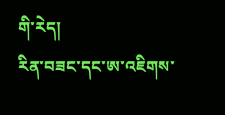གི་རེད།
རིན་བཟང་དང་ཨ་འཇིགས་